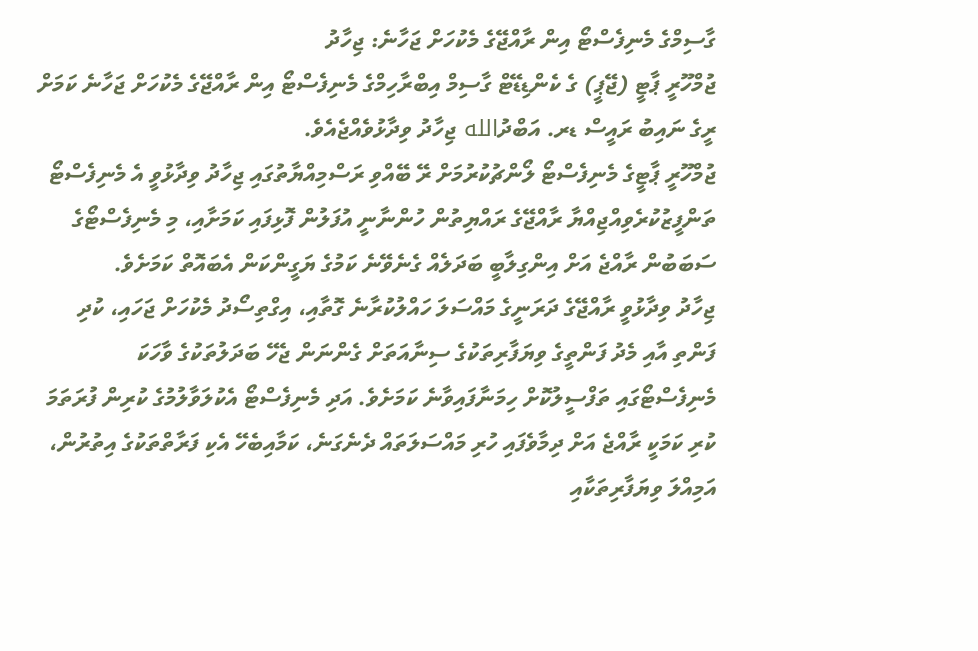ގާސިމްގެ މެނިފެސްޓޯ އިން ރާއްޖޭގެ މެކުހަށް ޖަހާނެ: ޖިހާދު
ޖުމްހޫރީ ޕާޓީ (ޖޭޕީ) ގެ ކެންޑިޑޭޓް ގާސިމް އިބްރާހިމްގެ މެނިފެސްޓޯ އިން ރާއްޖޭގެ މެކުހަށް ޖަހާނެ ކަމަށް ރީގެ ނައިބު ރައީސް ޑރ. އަބްދުالله ޖިހާދު ވިދާޅުވެއްޖެއެވެ.
ޖުމްހޫރީ ޕާޓީގެ މެނިފެސްޓޯ ލޯންޗުކުރުމަށް ރޭ ބޭއްވި ރަސްމިއްޔާތުގައި ޖިހާދު ވިދާޅުވީ އެ މެނިފެސްޓޯ ތަންފީޒުކުރެވިއްޖިއްޔާ ރާއްޖޭގެ ރައްޔިތުން ހުންނާނީ އުފަލުން ފޮޅިފައި ކަމަށާއި، މި މެނިފެސްޓޯގެ ސަބަބުން ރާއްޖެ އަށް އިންގިލާބީ ބަދަލެއް ގެނެވޭނެ ކަމުގެ ޔަގީންކަން އެބައޮތް ކަމަށެވެ.
ޖިހާދު ވިދާޅުވީ ރާއްޖޭގެ ދަރަނީގެ މައްސަލަ ހައްލުކުރާނެ ގޮތާއި، އިގްތިސޯދު މެކުހަށް ޖަހައި، ކުދި ފަންތި އާއި މެދު ފަންތީގެ ވިޔަފާރިތަކުގެ ސިނާއަތަށް ގެންނަން ޖެހޭ ބަދަލުތަކުގެ ވާހަކަ މެނިފެސްޓޯގައި ތަފްސީލުކޮށް ހިމަނާފައިވާނެ ކަމަށެވެ. އަދި މެނިފެސްޓޯ އެކުލަވާލުމުގެ ކުރިން ފުރަތަމަ ކުރި ކަމަކީ ރާއްޖެ އަށް ދިމާވެފައި ހުރި މައްސަލަތައް ދެނެގަނެ، ކަމާއިބެހޭ އެކި ފަރާތްތަކުގެ އިތުރުން، އަމިއްލަ ވިޔަފާރިތަކާއި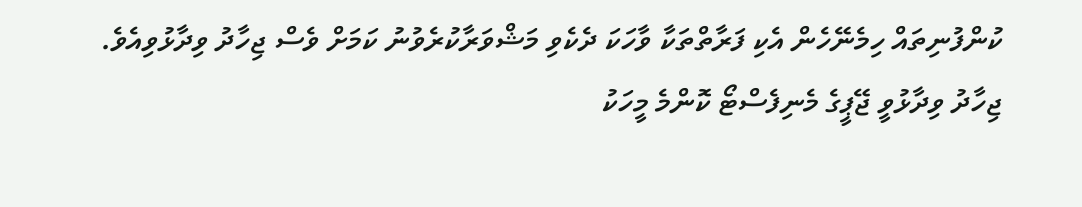ކުންފުނިތައް ހިމެނޭހެން އެކި ފަރާތްތަކާ ވާހަކަ ދެކެވި މަޝްވަރާކުރެވުނު ކަމަށް ވެސް ޖިހާދު ވިދާޅުވިއެވެ.
ޖިހާދު ވިދާޅުވީ ޖޭޕީގެ މެނިފެސްޓޯ ކޮންމެ މީހަކު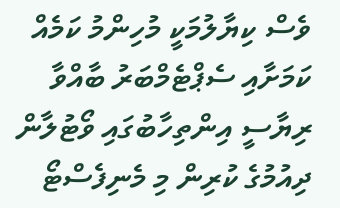ވެސް ކިޔާލުމަކީ މުހިންމު ކަމެއް ކަމަށާއި ސެޕްޓެމްބަރު ބާއްވާ ރިޔާސީ އިންތިހާބުގައި ވޯޓުލާން ދިއުމުގެ ކުރިން މި މެނިފެސްޓޯ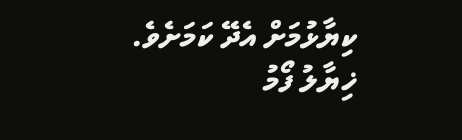ކިޔާޅުމަށް އެދޭ ކަމަށެވެ.
ޚިޔާލު ފޯމު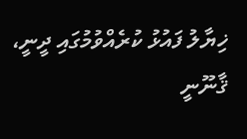ޚިޔާލު ފައުޅު ކުރެއްވުމުގައި ދީނީ، ޤާނޫނީ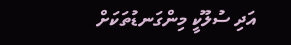އަދި ސުލޫކީ މިންގަނޑުތަކަށް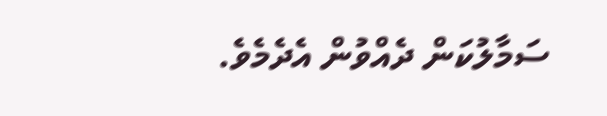ސަމާލުކަން ދެއްވުން އެދެމެވެ.